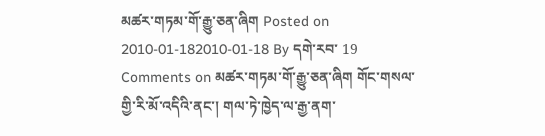མཚར་གཏམ་གོ་རྒྱུ་ཅན་ཞིག Posted on 2010-01-182010-01-18 By དགེ་རབ་ 19 Comments on མཚར་གཏམ་གོ་རྒྱུ་ཅན་ཞིག གོང་གསལ་གྱི་རི་མོ་འདིའི་ནང་། གལ་ཏེ་ཁྱེད་ལ་རྒྱ་ནག་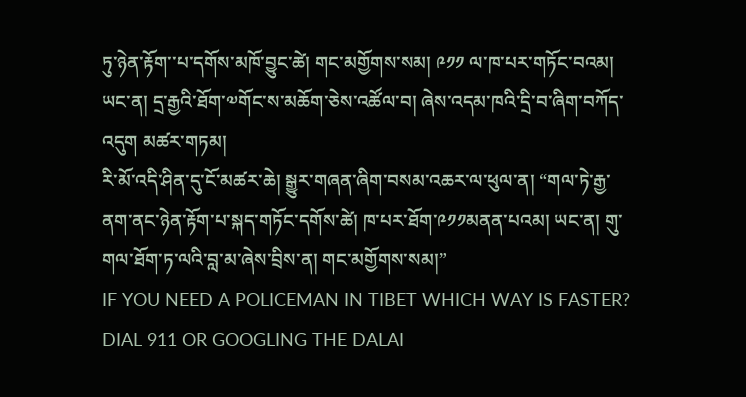ཏུ་ཉེན་རྟོག་་པ་དགོས་མཁོ་བྱུང་ཚེ། གང་མགྱོགས་སམ། ༩༡༡ ལ་ཁ་པར་གཏོང་བའམ། ཡང་ན། དྲ་རྒྱའི་ཐོག་༧གོང་ས་མཆོག་ཅེས་འཚོལ་བ། ཞེས་འདམ་ཁའི་དྲི་བ་ཞིག་བཀོད་འདུག མཚར་གཏམ།
རི་མོ་འདི་ཤིན་དུ་ངོ་མཚར་ཆེ། སྒྱུར་གཞན་ཞིག་བསམ་འཆར་ལ་ཕུལ་ན། “གལ་ཏེ་རྒྱ་ནག་ནང་ཉེན་རྟོག་པ་སྐད་གཏོང་དགོས་ཚེ། ཁ་པར་ཐོག་༩༡༡མནན་པའམ། ཡང་ན། གུ་གལ་ཐོག་ཏ་ལའི་བླ་མ་ཞེས་བྲིས་ན། གང་མགྱོགས་སམ།”
IF YOU NEED A POLICEMAN IN TIBET WHICH WAY IS FASTER? DIAL 911 OR GOOGLING THE DALAI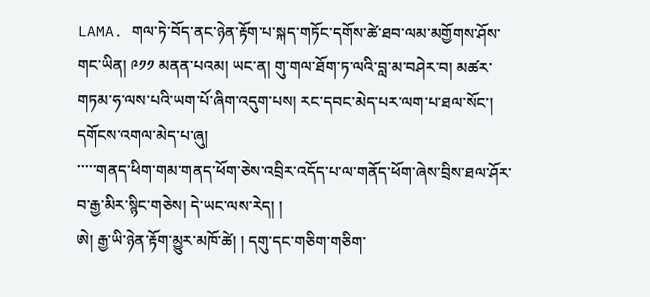LAMA. གལ་ཏེ་བོད་ནང་ཉེན་རྟོག་པ་སྐད་གཏོང་དགོས་ཚེ་ཐབ་ལམ་མགྱོགས་ཤོས་གང་ཡིན། ༩༡༡ མནན་པའམ། ཡང་ན། གུ་གལ་ཐོག་ཏ་ལའི་བླ་མ་བཤེར་བ། མཚར་གཏམ་ཧ་ལས་པའི་ཡག་པོ་ཞིག་འདུག་པས། རང་དབང་མེད་པར་ལག་པ་ཐལ་སོང་། དགོངས་འགལ་མེད་པ་ཞུ།
་་་་་གནད་ཕིག་གམ་གནད་ཕོག་ཅེས་འབྲིར་འདོད་པ་ལ་གནོད་ཕོག་ཞེས་བྲིས་ཐལ་ཤོར་བ་རྒྱ་མིར་སྙིང་གཅེས། དེ་ཡང་ལས་རེད། །
ཨེ། རྒྱ་ཡི་ཉེན་རྟོག་མྱུར་མཁོ་ཚེ། ། དགུ་དང་གཅིག་གཅིག་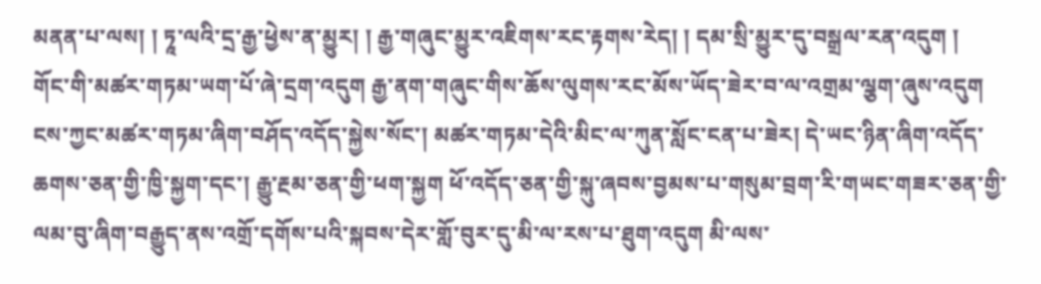མནན་པ་ལས། ། ཏཱ་ལའི་དྲ་རྒྱ་ཕྱེས་ན་མྱུར། ། རྒྱ་གཞུང་མྱུར་འཇིགས་རང་རྟགས་རེད། ། དམ་སྲི་མྱུར་དུ་བསྒྲལ་རན་འདུག །
གོང་གི་མཚར་གཏམ་ཡག་པོ་ཞེ་དྲག་འདུག རྒྱ་ནག་གཞུང་གིས་ཆོས་ལུགས་རང་མོས་ཡོད་ཟེར་བ་ལ་འགྲམ་ལྕག་ཞུས་འདུག ངས་ཀྱང་མཚར་གཏམ་ཞིག་བཤོད་འདོད་སྐྱེས་སོང་། མཚར་གཏམ་དེའི་མིང་ལ་ཀུན་སློང་ངན་པ་ཟེར། དེ་ཡང་ཉིན་ཞིག་འདོད་ཆགས་ཅན་གྱི་ཁྱི་སྐྱག་དང་། རྒྱུ་རྔམ་ཅན་གྱི་ཕག་སྐྱག ཕོ་འདོད་ཅན་གྱི་སྐུ་ཞབས་བྱམས་པ་གསུམ་བྲག་རི་གཡང་གཟར་ཅན་གྱི་ལམ་བུ་ཞིག་བརྒྱུད་ནས་འགྲོ་དགོས་པའི་སྐབས་དེར་གློ་བུར་དུ་མི་ལ་རས་པ་ཐུག་འདུག མི་ལས་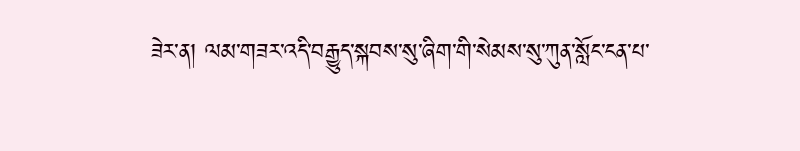ཟེར་ན། ལམ་གཟར་འདི་བརྒྱུད་སྐབས་སུ་ཞིག་གི་སེམས་སུ་ཀུན་སློང་ངན་པ་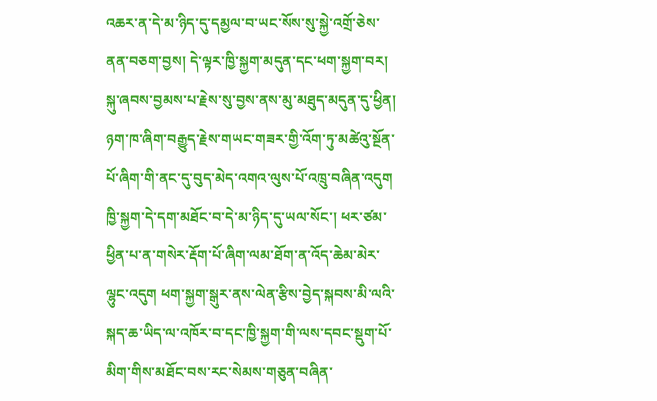འཆར་ན་དེ་མ་ཉིད་དུ་དམྱལ་བ་ཡང་སོས་སུ་སྐྱེ་འགྲོ་ཅེས་ནན་བཅག་བྱས། དེ་ལྟར་ཁྱི་སྐྱག་མདུན་དང་ཕག་སྐྱག་བར། སྐུ་ཞབས་བྱམས་པ་རྗེས་སུ་བྱས་ནས་མུ་མཐུད་མདུན་དུ་ཕྱིན། ཉག་ཁ་ཞིག་བརྒྱུད་རྗེས་གཡང་གཟར་གྱི་འོག་ཏུ་མཚེའུ་སྔོན་པོ་ཞིག་གི་ནང་དུ་བུད་མེད་འགའ་ལུས་པོ་འཁྲུ་བཞིན་འདུག ཁྱི་སྐྱག་དེ་དག་མཐོང་བ་དེ་མ་ཉིད་དུ་ཡལ་སོང་། ཕར་ཙམ་ཕྱིན་པ་ན་གསེར་རྡོག་པོ་ཞིག་ལམ་ཐོག་ན་འོད་ཆེམ་མེར་ལྷུང་འདུག ཕག་སྐྱག་སྒུར་ནས་ལེན་རྩིས་བྱེད་སྐབས་མི་ལའི་སྐད་ཆ་ཡིད་ལ་འཁོར་བ་དང་ཁྱི་སྐྱག་གི་ལས་དབང་སྡུག་པོ་མིག་གིས་མཐོང་བས་རང་སེམས་གཅུན་བཞིན་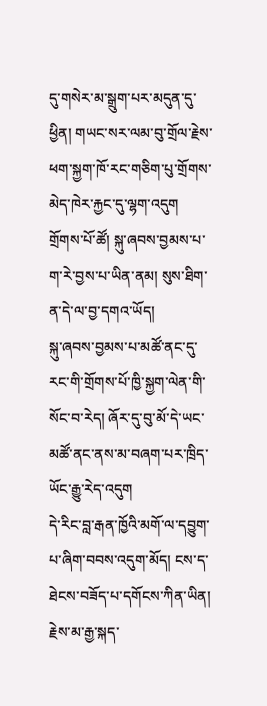དུ་གསེར་མ་སྒྲུག་པར་མདུན་དུ་ཕྱིན། གཡང་སར་ལམ་བུ་གྲོལ་རྗེས་ཕག་སྐྱག་ཁོ་རང་གཅིག་པུ་གྲོགས་མེད་ཁེར་རྐྱང་དུ་ལྷག་འདུག གྲོགས་པོ་ཚོ། སྐུ་ཞབས་བྱམས་པ་ག་རེ་བྱས་པ་ཡིན་ནམ། སུས་ཐིག་ན་དེ་ལ་བྱ་དགའ་ཡོད།
སྐུ་ཞབས་བྱམས་པ་མཚོ་ནང་དུ་རང་གི་གྲོགས་པོ་ཁྱི་སྐྱག་ལེན་གི་སོང་བ་རེད། ཞོར་དུ་བུ་མོ་དེ་ཡང་མཚོ་ནང་ནས་མ་བཞག་པར་ཁྲིད་ཡོང་རྒྱུ་རེད་འདུག
དེ་རིང་བླ་རྒན་ཁྱོའི་མགོ་ལ་དབྱུག་པ་ཞིག་བབས་འདུག་མོད། ངས་ད་ཐེངས་བཟོད་པ་དགོངས་ཀིན་ཡིན། རྗེས་མ་རྒྱ་སྐད་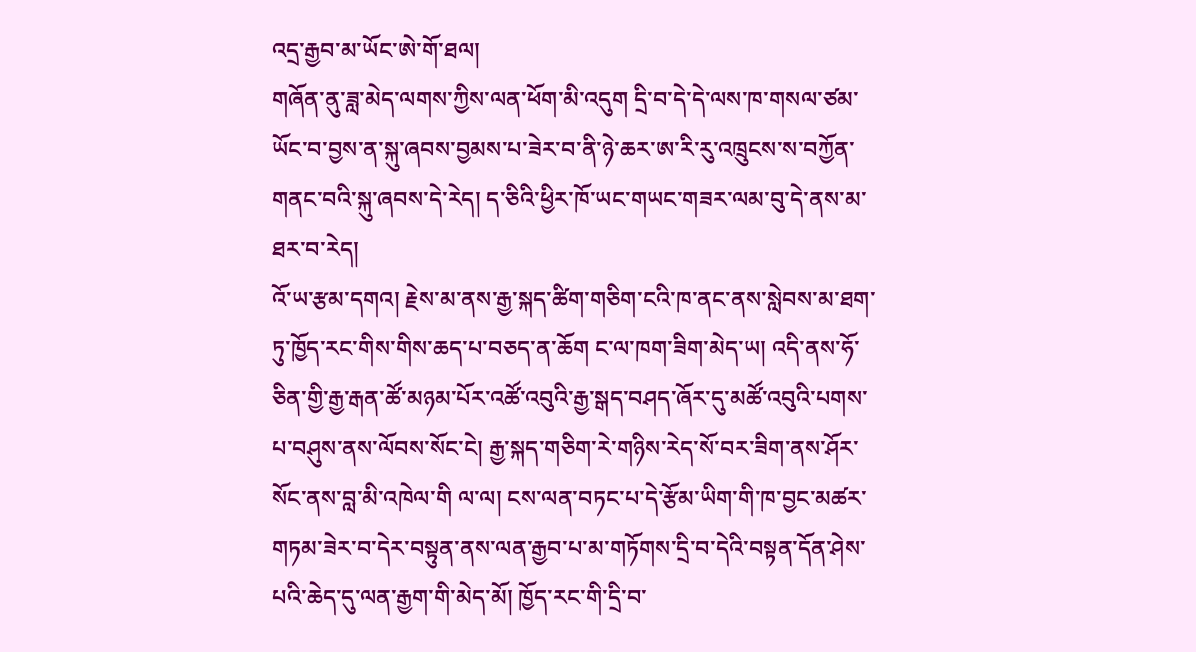འདྲ་རྒྱབ་མ་ཡོང་ཨེ་གོ་ཐལ།
གཞོན་ནུ་ཟླ་མེད་ལགས་ཀྱིས་ལན་ཕོག་མི་འདུག དྲི་བ་དེ་དེ་ལས་ཁ་གསལ་ཙམ་ཡོང་བ་བྱས་ན་སྐུ་ཞབས་བྱམས་པ་ཟེར་བ་ནི་ཉེ་ཆར་ཨ་རི་རུ་འཁྲུངས་ས་བཀྱོན་གནང་བའི་སྐུ་ཞབས་དེ་རེད། ད་ཅིའི་ཕྱིར་ཁོ་ཡང་གཡང་གཟར་ལམ་བུ་དེ་ནས་མ་ཐར་བ་རེད།
འོ་ཡ་རྩམ་དགའ། རྗེས་མ་ནས་རྒྱ་སྐད་ཚིག་གཅིག་ངའི་ཁ་ནང་ནས་སླེབས་མ་ཐག་ཏུ་ཁྱོད་རང་གིས་གིས་ཆད་པ་བཅད་ན་ཆོག ང་ལ་ཁག་ཟིག་མེད་ཡ། འདི་ནས་ཧོ་ཅིན་གྱི་རྒྱ་རྒན་ཚོ་མཉམ་པོར་འཚོ་འབུའི་རྒྱ་སྒད་བཤད་ཞོར་དུ་མཚོ་འབུའི་པགས་པ་བཤུས་ནས་ལོབས་སོང་ངེ། རྒྱ་སྐད་གཅིག་རེ་གཉིས་རེད་སོ་བར་ཟིག་ནས་ཤོར་སོང་ནས་བླ་མི་འཁེལ་གི ལ་ལ། ངས་ལན་བཏང་པ་དེ་རྩོམ་ཡིག་གི་ཁ་བྱང་མཚར་གཏམ་ཟེར་བ་དེར་བསྟུན་ནས་ལན་རྒྱབ་པ་མ་གཏོགས་དྲི་བ་དེའི་བསྟན་དོན་ཤེས་པའི་ཆེད་དུ་ལན་རྒྱག་གི་མེད་མོ། ཁྱོད་རང་གི་དྲི་བ་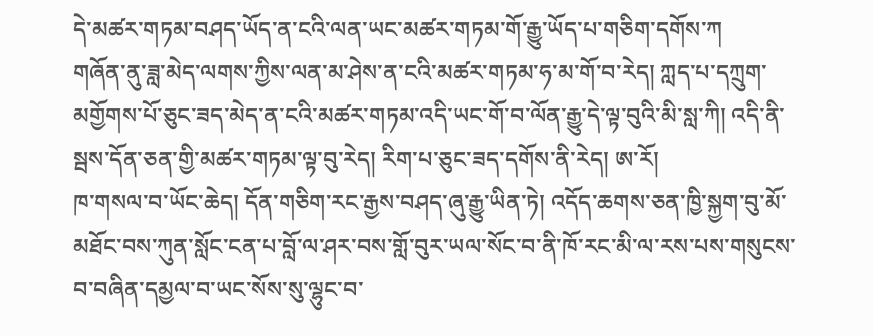དེ་མཚར་གཏམ་བཤད་ཡོད་ན་ངའི་ལན་ཡང་མཚར་གཏམ་གོ་རྒྱུ་ཡོད་པ་གཅིག་དགོས་ཀ
གཞོན་ནུ་ཟླ་མེད་ལགས་ཀྱིས་ལན་མ་ཤེས་ན་ངའི་མཚར་གཏམ་ཧ་མ་གོ་བ་རེད། ཀླད་པ་དཀྲུག་མགྱོགས་པོ་ཅུང་ཟད་མེད་ན་ངའི་མཚར་གཏམ་འདི་ཡང་གོ་བ་ལོན་རྒྱུ་དེ་ལྟ་བུའི་མི་སླ་ཀི། འདི་ནི་སྦས་དོན་ཅན་གྱི་མཚར་གཏམ་ལྟ་བུ་རེད། རིག་པ་ཅུང་ཟད་དགོས་ནི་རེད། ཨ་རོ།
ཁ་གསལ་བ་ཡོང་ཆེད། དོན་གཅིག་རང་རྒྱས་བཤད་ཞུ་རྒྱུ་ཡིན་ཏེ། འདོད་ཆགས་ཅན་ཁྱི་སྐྱག་བུ་མོ་མཐོང་བས་ཀུན་སློང་ངན་པ་བློ་ལ་ཤར་བས་གློ་བུར་ཡལ་སོང་བ་ནི་ཁོ་རང་མི་ལ་རས་པས་གསུངས་བ་བཞིན་དམྱལ་བ་ཡང་སོས་སུ་ལྷུང་བ་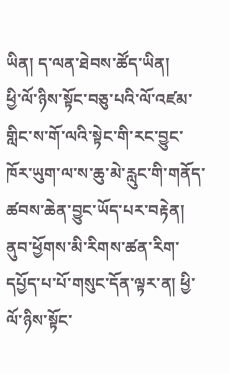ཡིན། ད་ལན་ཐེབས་ཚོད་ཡིན།
ཕྱི་ལོ་ཉིས་སྟོང་བཅུ་པའི་ལོ་འཇ༹མ་གླིང་ས་གོ་ལའི་སྟེང་གི་རང་བྱུང་ཁོར་ཡུག་ལ་ས་ཆུ་མེ་རླུང་གི་གནོད་ཆ༹བས་ཆེན་བྱུང་ཡོད་པར་བརྟེན། ནུབ་ཕྱོགས་མི་རིགས་ཆ༹ན་རིག་དཔྱོད་པ་པོ་གསུང་དོན་ལྟར་ན། ཕྱི་ལོ་ཉིས་སྟོང་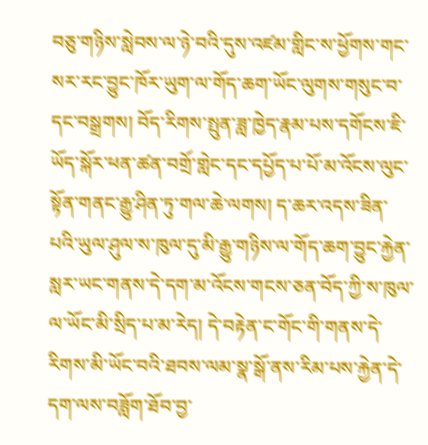བཅུ་གཉིས་སླེབས་ལ་ཉེ་བའི་དུས་འཇ༹མ་གླིང་ས་ཕྱོགས་གང་སར་རང་བྱུང་ཁོར་ཡུག་ལ་གོད་ཆག་ཡོང་ལུགས་གསུང་བ་དང་བསྒྲགས། བོད་རིགས་སྤུན་ཟླ་ཁྱེད་རྣམ་པས་དགོངས་ཇི་ཡོད་སྐོར་ཕན་ཆ༹ན་བགྲོ་གླེང་དང་དཔྱོད་པ་པོ་མ་འོངས་ལུང་སྟོན་གནང་རྒྱུ་ཤིན་ཏུ་གལ་ཆེ་ལགས། ད་ཆར་འདས་ཟིན་པའི་ཡུལ་ཤུལ་ས་ཁུལ་དུ་མི་རྒྱུ་གཉིས་ལ་གོད་ཆག་བྱུང་རྐྱེན་ སླར་ཡང་གནས་དེ་དག་མ་འོངས་གངས་ཅན་བོད་ཀྱི་ས་ཁུལ་ལ་ཡོང་མི་སྲིད་པ་མ་རེད། དེ་བརྟེན་ང་གོང་གི་གནས་དེ་རིགས་མི་ཡོང་བའི་ཐབས་ལམ་སྣ་སྒོ་ནས་རིམ་པས་རྐྱེན་དེ་དག་ལས་བཟློག་ཐོབ་བྱ་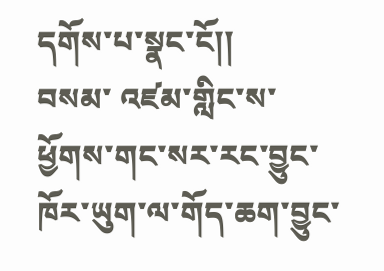དགོས་པ་སྣང་ངོ།།
བསམ་ འཇ༹མ་གླིང་ས་ཕྱོགས་གང་སར་རང་བྱུང་ཁོར་ཡུག་ལ་གོད་ཆག་བྱུང་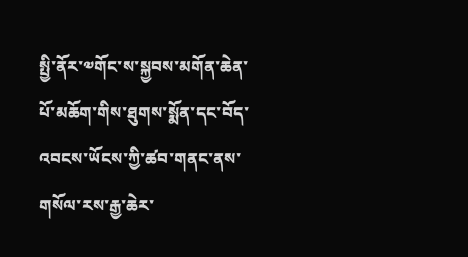སྤྱི་ནོར་༧གོང་ས་སྐྱབས་མགོན་ཆེན་པོ་མཆོག་གིས་ཐུགས་སྨོན་དང་བོད་འབངས་ཡོངས་ཀྱི་ཆ༹བ་གནང་ནས་གསོལ་རས་རྒྱ་ཆེར་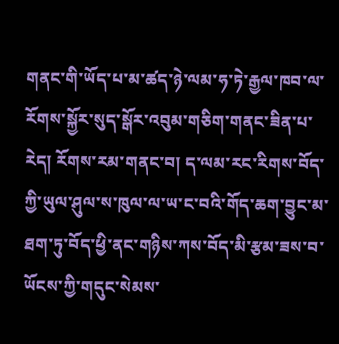གནང་གི་ཡོད་པ་མ་ཆ༹ད་ཉེ་ལམ་ཧ་ཏེ་རྒྱལ་ཁབ་ལ་རོགས་སྐྱོར་སུད་སྒོར་འབུམ་གཅིག་གནང་ཟིན་པ་རེད། རོགས་རམ་གནང་བ། ད་ལམ་རང་རིགས་བོད་ཀྱི་ཡུལ་ཤུལ་ས་ཁུལ་ལ་ཡ་ང་བའི་གོད་ཆག་བྱུང་མ་ཐག་ཏུ་བོད་ཕྱི་ནང་གཉིས་ཀས་བོད་མི་རྩམ་ཟས་བ་ཡོངས་ཀྱི་གདུང་སེམས་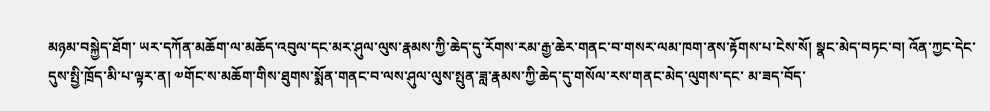མཉམ་བསྐྱེད་ཐོག་ ཡར་དཀོན་མཆོག་ལ་མཆོད་འབུལ་དང་མར་ཤུལ་ལུས་རྣམས་ཀྱི་ཆེད་དུ་རོགས་རམ་རྒྱ་ཆེར་གནང་བ་གསར་ལམ་ཁག་ནས་རྟོགས་པ་ངེས་སོ། སྣང་མེད་བཏང་བ། འོན་ཀྱང་དེང་དུས་སྤྱི་ཁྲོད་མི་པ་ལྟར་ན། ༧གོང་ས་མཆོག་གིས་ཐུགས་སྨོན་གནང་བ་ལས་ཤུལ་ལུས་སྤུན་ཟླ་རྣམས་ཀྱི་ཆེད་དུ་གསོལ་རས་གནང་མེད་ལུགས་དང་ མ་ཟད་བོད་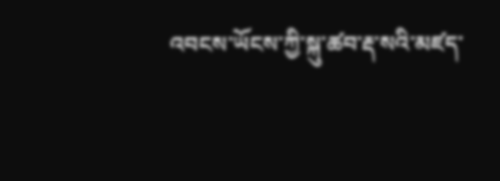འབངས་ཡོངས་ཀྱི་སྐུ་ཆ༹བ་རྡ་སའི་མཇ༹ད་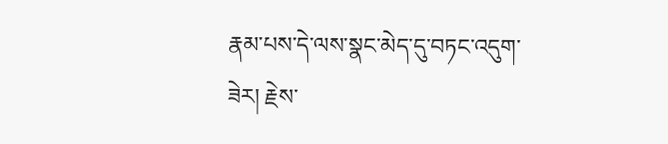རྣམ་པས་དེ་ལས་སྣང་མེད་དུ་བཏང་འདུག་ཟེར། རྗེས་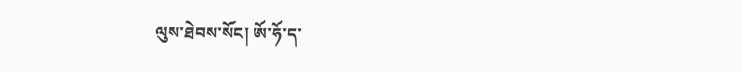ལུས་ཐེབས་སོང། ཨོ་ཧོ་ད་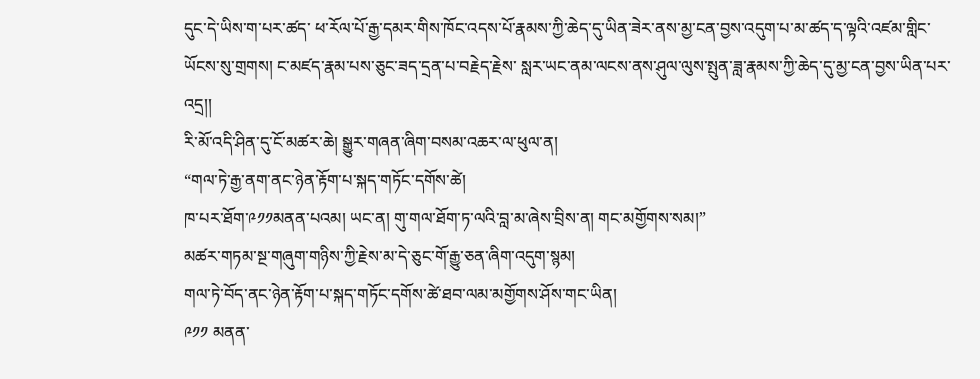དུང་དེ་ཡིས་ག་པར་ཆ༹ད་ ཕ་རོལ་པོ་རྒྱ་དམར་གིས་ཁོང་འདས་པོ་རྣམས་ཀྱི་ཆེད་དུ་ཡིན་ཟེར་ནས་མྱ་ངན་བྱས་འདུག་པ་མ་ཆ༹ད་ད་ལྟའི་འཇ༹མ་གླིང་ཡོངས་སུ་གྲགས། ང་མཇ༹ད་རྣམ་པས་ཅུང་ཟད་དྲན་པ་བརྗེད་རྗེས་ སླར་ཡང་ནམ་ལངས་ནས་ཤུལ་ལུས་སྤུན་ཟླ་རྣམས་ཀྱི་ཆེད་དུ་མྱ་ངན་བྱས་ཡིན་པར་འདྲ།།
རི་མོ་འདི་ཤིན་དུ་ངོ་མཚར་ཆེ། སྒྱུར་གཞན་ཞིག་བསམ་འཆར་ལ་ཕུལ་ན།
“གལ་ཏེ་རྒྱ་ནག་ནང་ཉེན་རྟོག་པ་སྐད་གཏོང་དགོས་ཚེ།
ཁ་པར་ཐོག་༩༡༡མནན་པའམ། ཡང་ན། གུ་གལ་ཐོག་ཏ་ལའི་བླ་མ་ཞེས་བྲིས་ན། གང་མགྱོགས་སམ།”
མཚར་གཏམ་སྔ་གཞུག་གཉིས་ཀྱི་རྗེས་མ་དེ་ཅུང་གོ་རྒྱུ་ཅན་ཞིག་འདུག་སྙམ།
གལ་ཏེ་བོད་ནང་ཉེན་རྟོག་པ་སྐད་གཏོང་དགོས་ཚེ་ཐབ་ལམ་མགྱོགས་ཤོས་གང་ཡིན།
༩༡༡ མནན་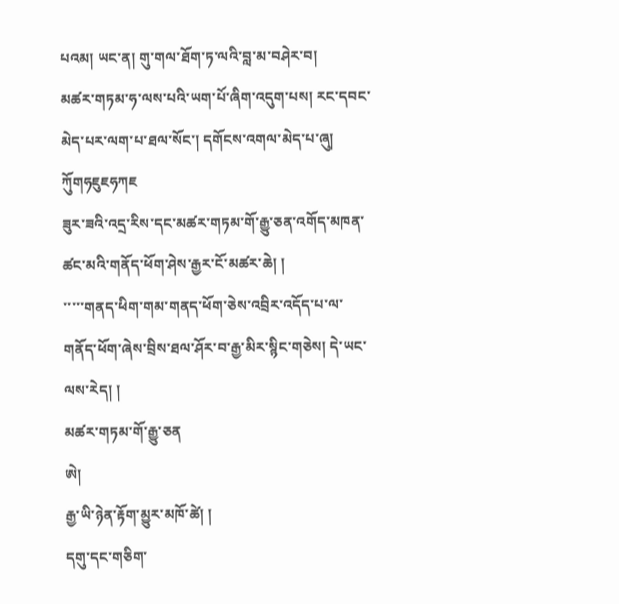པའམ། ཡང་ན། གུ་གལ་ཐོག་ཏ་ལའི་བླ་མ་བཤེར་བ།
མཚར་གཏམ་ཧ་ལས་པའི་ཡག་པོ་ཞིག་འདུག་པས། རང་དབང་མེད་པར་ལག་པ་ཐལ་སོང་། དགོངས་འགལ་མེད་པ་ཞུ།
ཀོུགཧཇུཇཧཀཇ
ཟུར་ཟའི་འདྲ་རིས་དང་མཚར་གཏམ་གོ་རྒྱུ་ཅན་འགོད་མཁན་ཚང་མའི་གནོད་ཕོག་ཤེས་རྒྱར་ངོ་མཚར་ཆེ། །
་་་་་གནད་ཕིག་གམ་གནད་ཕོག་ཅེས་འབྲིར་འདོད་པ་ལ་གནོད་ཕོག་ཞེས་བྲིས་ཐལ་ཤོར་བ་རྒྱ་མིར་སྙིང་གཅེས། དེ་ཡང་ལས་རེད། །
མཚར་གཏམ་གོ་རྒྱུ་ཅན
ཨེ།
རྒྱ་ཡི་ཉེན་རྟོག་མྱུར་མཁོ་ཚེ། །
དགུ་དང་གཅིག་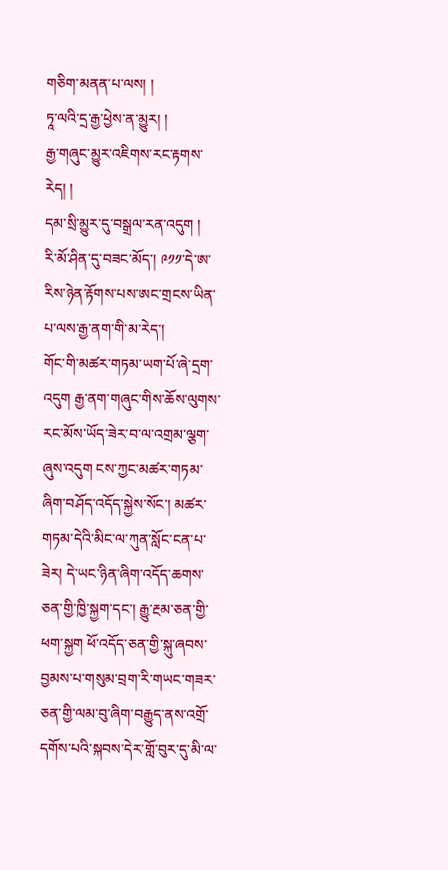གཅིག་མནན་པ་ལས། །
ཏཱ་ལའི་དྲ་རྒྱ་ཕྱེས་ན་མྱུར། །
རྒྱ་གཞུང་མྱུར་འཇིགས་རང་རྟགས་རེད། །
དམ་སྲི་མྱུར་དུ་བསྒྲལ་རན་འདུག །
རི་མོ་ཤིན་དུ་བཟང་མོད་། ༩༡༡་དེ་ཨ་རིས་ཉེན་རྟོགས་པས་ཨང་གྲངས་ཡིན་པ་ལས་རྒྱ་ནག་གི་མ་རེད་།
གོང་གི་མཚར་གཏམ་ཡག་པོ་ཞེ་དྲག་འདུག རྒྱ་ནག་གཞུང་གིས་ཆོས་ལུགས་རང་མོས་ཡོད་ཟེར་བ་ལ་འགྲམ་ལྕག་ཞུས་འདུག ངས་ཀྱང་མཚར་གཏམ་ཞིག་བཤོད་འདོད་སྐྱེས་སོང་། མཚར་གཏམ་དེའི་མིང་ལ་ཀུན་སློང་ངན་པ་ཟེར། དེ་ཡང་ཉིན་ཞིག་འདོད་ཆགས་ཅན་གྱི་ཁྱི་སྐྱག་དང་། རྒྱུ་རྔམ་ཅན་གྱི་ཕག་སྐྱག ཕོ་འདོད་ཅན་གྱི་སྐུ་ཞབས་བྱམས་པ་གསུམ་བྲག་རི་གཡང་གཟར་ཅན་གྱི་ལམ་བུ་ཞིག་བརྒྱུད་ནས་འགྲོ་དགོས་པའི་སྐབས་དེར་གློ་བུར་དུ་མི་ལ་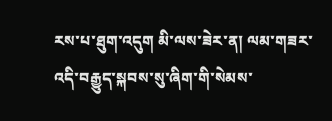རས་པ་ཐུག་འདུག མི་ལས་ཟེར་ན། ལམ་གཟར་འདི་བརྒྱུད་སྐབས་སུ་ཞིག་གི་སེམས་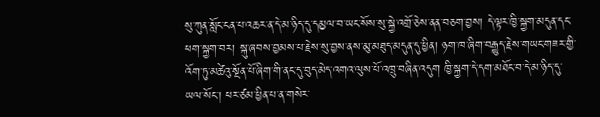སུ་ཀུན་སློང་ངན་པ་འཆར་ན་དེ་མ་ཉིད་དུ་དམྱལ་བ་ཡང་སོས་སུ་སྐྱེ་འགྲོ་ཅེས་ནན་བཅག་བྱས། དེ་ལྟར་ཁྱི་སྐྱག་མདུན་དང་ཕག་སྐྱག་བར། སྐུ་ཞབས་བྱམས་པ་རྗེས་སུ་བྱས་ནས་མུ་མཐུད་མདུན་དུ་ཕྱིན། ཉག་ཁ་ཞིག་བརྒྱུད་རྗེས་གཡང་གཟར་གྱི་འོག་ཏུ་མཚེའུ་སྔོན་པོ་ཞིག་གི་ནང་དུ་བུད་མེད་འགའ་ལུས་པོ་འཁྲུ་བཞིན་འདུག ཁྱི་སྐྱག་དེ་དག་མཐོང་བ་དེ་མ་ཉིད་དུ་ཡལ་སོང་། ཕར་ཙམ་ཕྱིན་པ་ན་གསེར་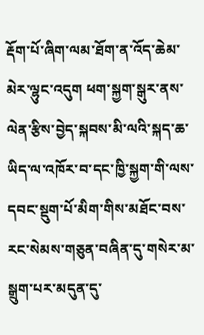རྡོག་པོ་ཞིག་ལམ་ཐོག་ན་འོད་ཆེམ་མེར་ལྷུང་འདུག ཕག་སྐྱག་སྒུར་ནས་ལེན་རྩིས་བྱེད་སྐབས་མི་ལའི་སྐད་ཆ་ཡིད་ལ་འཁོར་བ་དང་ཁྱི་སྐྱག་གི་ལས་དབང་སྡུག་པོ་མིག་གིས་མཐོང་བས་རང་སེམས་གཅུན་བཞིན་དུ་གསེར་མ་སྒྲུག་པར་མདུན་དུ་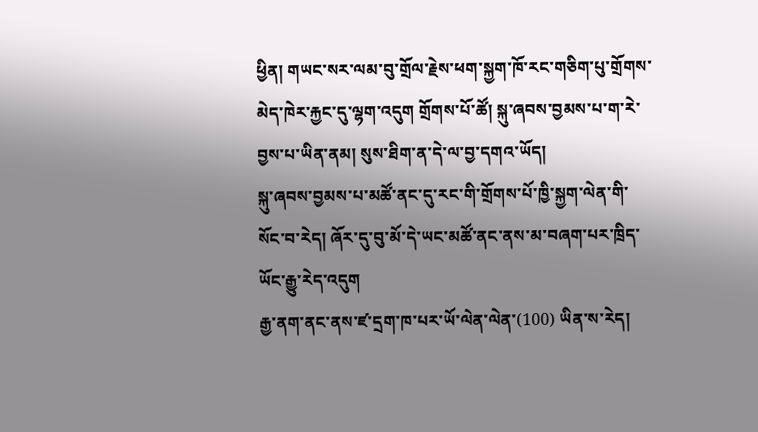ཕྱིན། གཡང་སར་ལམ་བུ་གྲོལ་རྗེས་ཕག་སྐྱག་ཁོ་རང་གཅིག་པུ་གྲོགས་མེད་ཁེར་རྐྱང་དུ་ལྷག་འདུག གྲོགས་པོ་ཚོ། སྐུ་ཞབས་བྱམས་པ་ག་རེ་བྱས་པ་ཡིན་ནམ། སུས་ཐིག་ན་དེ་ལ་བྱ་དགའ་ཡོད།
སྐུ་ཞབས་བྱམས་པ་མཚོ་ནང་དུ་རང་གི་གྲོགས་པོ་ཁྱི་སྐྱག་ལེན་གི་སོང་བ་རེད། ཞོར་དུ་བུ་མོ་དེ་ཡང་མཚོ་ནང་ནས་མ་བཞག་པར་ཁྲིད་ཡོང་རྒྱུ་རེད་འདུག
རྒྱ་ནག་ནང་ནས་ཛ་དྲག་ཁ་པར་ཡོ་ལེན་ལེན་(100) ཡིན་ས་རེད།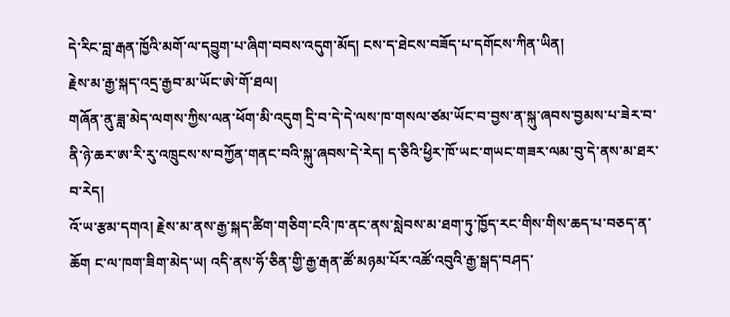དེ་རིང་བླ་རྒན་ཁྱོའི་མགོ་ལ་དབྱུག་པ་ཞིག་བབས་འདུག་མོད། ངས་ད་ཐེངས་བཟོད་པ་དགོངས་ཀིན་ཡིན།
རྗེས་མ་རྒྱ་སྐད་འདྲ་རྒྱབ་མ་ཡོང་ཨེ་གོ་ཐལ།
གཞོན་ནུ་ཟླ་མེད་ལགས་ཀྱིས་ལན་ཕོག་མི་འདུག དྲི་བ་དེ་དེ་ལས་ཁ་གསལ་ཙམ་ཡོང་བ་བྱས་ན་སྐུ་ཞབས་བྱམས་པ་ཟེར་བ་ནི་ཉེ་ཆར་ཨ་རི་རུ་འཁྲུངས་ས་བཀྱོན་གནང་བའི་སྐུ་ཞབས་དེ་རེད། ད་ཅིའི་ཕྱིར་ཁོ་ཡང་གཡང་གཟར་ལམ་བུ་དེ་ནས་མ་ཐར་བ་རེད།
འོ་ཡ་རྩམ་དགའ། རྗེས་མ་ནས་རྒྱ་སྐད་ཚིག་གཅིག་ངའི་ཁ་ནང་ནས་སླེབས་མ་ཐག་ཏུ་ཁྱོད་རང་གིས་གིས་ཆད་པ་བཅད་ན་ཆོག ང་ལ་ཁག་ཟིག་མེད་ཡ། འདི་ནས་ཧོ་ཅིན་གྱི་རྒྱ་རྒན་ཚོ་མཉམ་པོར་འཚོ་འབུའི་རྒྱ་སྒད་བཤད་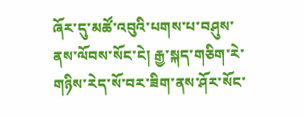ཞོར་དུ་མཚོ་འབུའི་པགས་པ་བཤུས་ནས་ལོབས་སོང་ངེ། རྒྱ་སྐད་གཅིག་རེ་གཉིས་རེད་སོ་བར་ཟིག་ནས་ཤོར་སོང་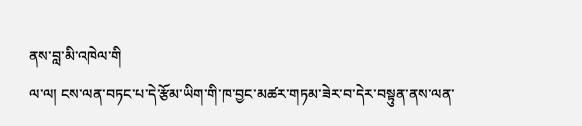ནས་བླ་མི་འཁེལ་གི
ལ་ལ། ངས་ལན་བཏང་པ་དེ་རྩོམ་ཡིག་གི་ཁ་བྱང་མཚར་གཏམ་ཟེར་བ་དེར་བསྟུན་ནས་ལན་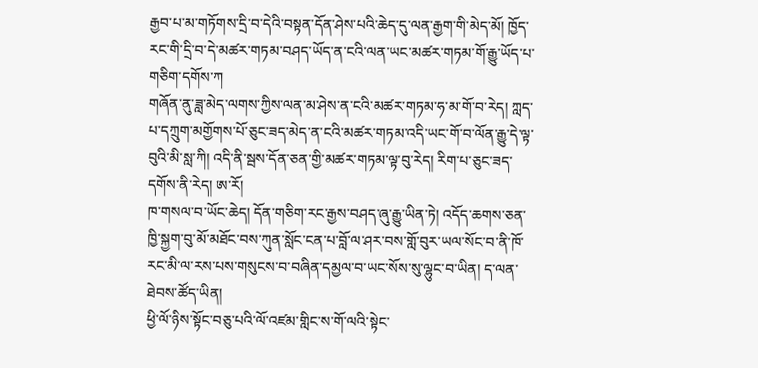རྒྱབ་པ་མ་གཏོགས་དྲི་བ་དེའི་བསྟན་དོན་ཤེས་པའི་ཆེད་དུ་ལན་རྒྱག་གི་མེད་མོ། ཁྱོད་རང་གི་དྲི་བ་དེ་མཚར་གཏམ་བཤད་ཡོད་ན་ངའི་ལན་ཡང་མཚར་གཏམ་གོ་རྒྱུ་ཡོད་པ་གཅིག་དགོས་ཀ
གཞོན་ནུ་ཟླ་མེད་ལགས་ཀྱིས་ལན་མ་ཤེས་ན་ངའི་མཚར་གཏམ་ཧ་མ་གོ་བ་རེད། ཀླད་པ་དཀྲུག་མགྱོགས་པོ་ཅུང་ཟད་མེད་ན་ངའི་མཚར་གཏམ་འདི་ཡང་གོ་བ་ལོན་རྒྱུ་དེ་ལྟ་བུའི་མི་སླ་ཀི། འདི་ནི་སྦས་དོན་ཅན་གྱི་མཚར་གཏམ་ལྟ་བུ་རེད། རིག་པ་ཅུང་ཟད་དགོས་ནི་རེད། ཨ་རོ།
ཁ་གསལ་བ་ཡོང་ཆེད། དོན་གཅིག་རང་རྒྱས་བཤད་ཞུ་རྒྱུ་ཡིན་ཏེ། འདོད་ཆགས་ཅན་ཁྱི་སྐྱག་བུ་མོ་མཐོང་བས་ཀུན་སློང་ངན་པ་བློ་ལ་ཤར་བས་གློ་བུར་ཡལ་སོང་བ་ནི་ཁོ་རང་མི་ལ་རས་པས་གསུངས་བ་བཞིན་དམྱལ་བ་ཡང་སོས་སུ་ལྷུང་བ་ཡིན། ད་ལན་ཐེབས་ཚོད་ཡིན།
ཕྱི་ལོ་ཉིས་སྟོང་བཅུ་པའི་ལོ་འཇ༹མ་གླིང་ས་གོ་ལའི་སྟེང་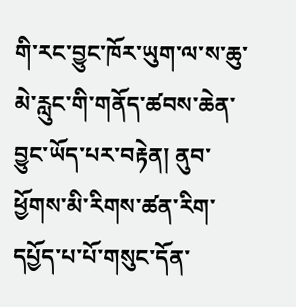གི་རང་བྱུང་ཁོར་ཡུག་ལ་ས་ཆུ་མེ་རླུང་གི་གནོད་ཆ༹བས་ཆེན་བྱུང་ཡོད་པར་བརྟེན། ནུབ་ཕྱོགས་མི་རིགས་ཆ༹ན་རིག་དཔྱོད་པ་པོ་གསུང་དོན་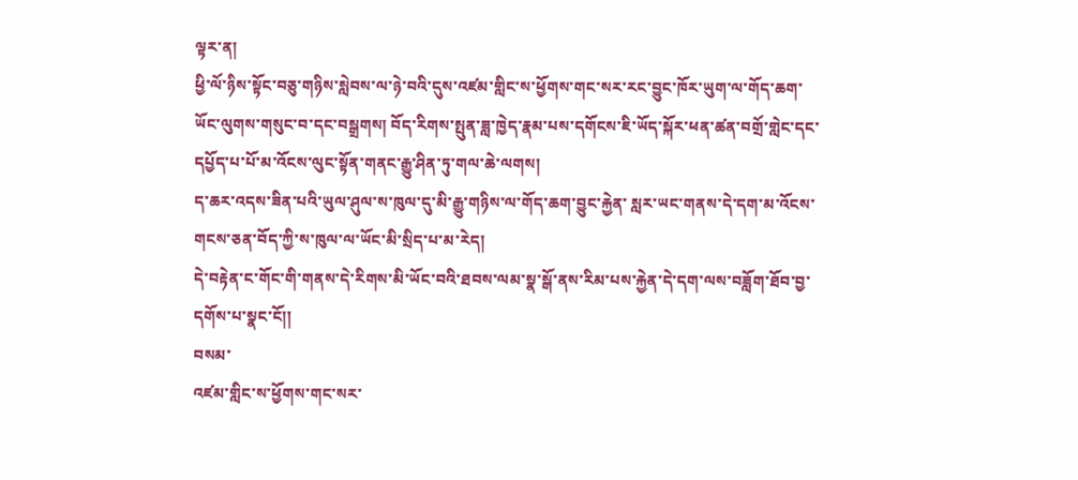ལྟར་ན།
ཕྱི་ལོ་ཉིས་སྟོང་བཅུ་གཉིས་སླེབས་ལ་ཉེ་བའི་དུས་འཇ༹མ་གླིང་ས་ཕྱོགས་གང་སར་རང་བྱུང་ཁོར་ཡུག་ལ་གོད་ཆག་ཡོང་ལུགས་གསུང་བ་དང་བསྒྲགས། བོད་རིགས་སྤུན་ཟླ་ཁྱེད་རྣམ་པས་དགོངས་ཇི་ཡོད་སྐོར་ཕན་ཆ༹ན་བགྲོ་གླེང་དང་དཔྱོད་པ་པོ་མ་འོངས་ལུང་སྟོན་གནང་རྒྱུ་ཤིན་ཏུ་གལ་ཆེ་ལགས།
ད་ཆར་འདས་ཟིན་པའི་ཡུལ་ཤུལ་ས་ཁུལ་དུ་མི་རྒྱུ་གཉིས་ལ་གོད་ཆག་བྱུང་རྐྱེན་ སླར་ཡང་གནས་དེ་དག་མ་འོངས་གངས་ཅན་བོད་ཀྱི་ས་ཁུལ་ལ་ཡོང་མི་སྲིད་པ་མ་རེད།
དེ་བརྟེན་ང་གོང་གི་གནས་དེ་རིགས་མི་ཡོང་བའི་ཐབས་ལམ་སྣ་སྒོ་ནས་རིམ་པས་རྐྱེན་དེ་དག་ལས་བཟློག་ཐོབ་བྱ་དགོས་པ་སྣང་ངོ།།
བསམ་
འཇ༹མ་གླིང་ས་ཕྱོགས་གང་སར་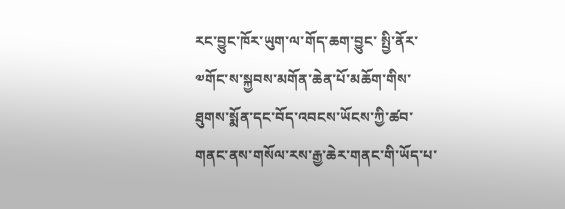རང་བྱུང་ཁོར་ཡུག་ལ་གོད་ཆག་བྱུང་ སྤྱི་ནོར་༧གོང་ས་སྐྱབས་མགོན་ཆེན་པོ་མཆོག་གིས་ཐུགས་སྨོན་དང་བོད་འབངས་ཡོངས་ཀྱི་ཆ༹བ་གནང་ནས་གསོལ་རས་རྒྱ་ཆེར་གནང་གི་ཡོད་པ་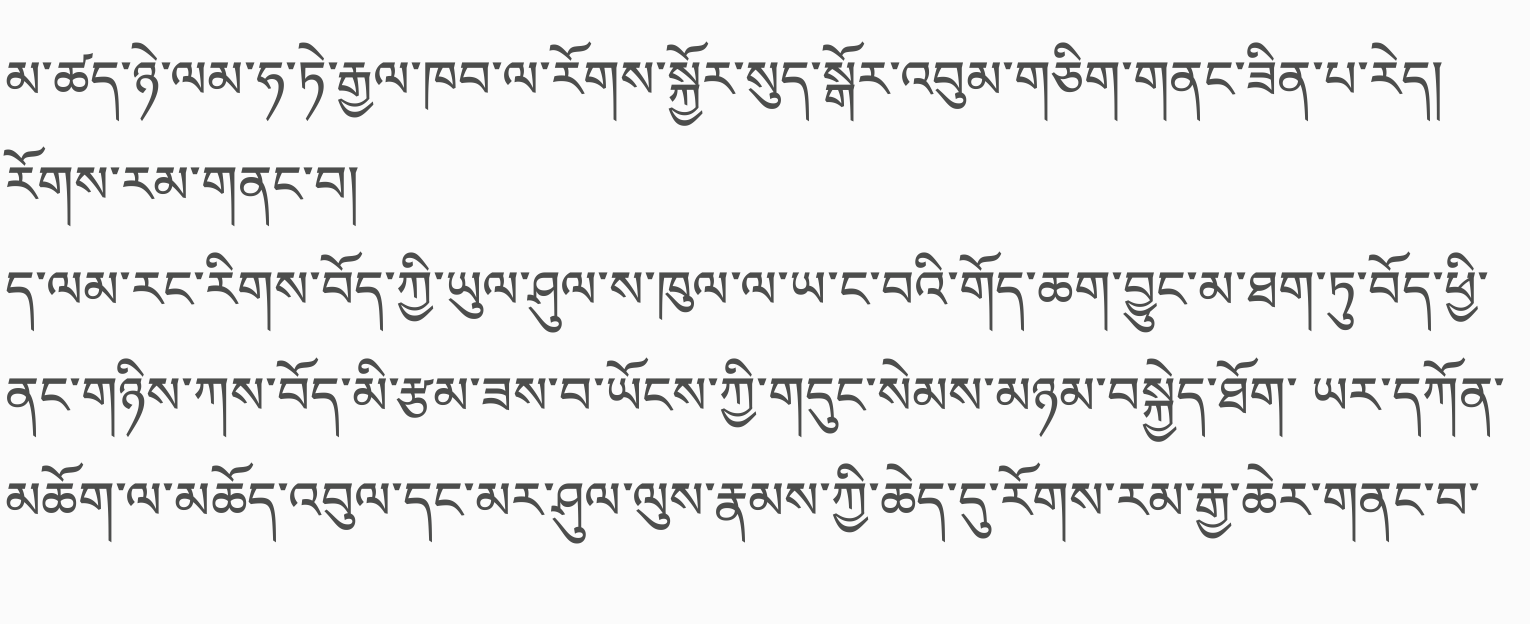མ་ཆ༹ད་ཉེ་ལམ་ཧ་ཏེ་རྒྱལ་ཁབ་ལ་རོགས་སྐྱོར་སུད་སྒོར་འབུམ་གཅིག་གནང་ཟིན་པ་རེད།
རོགས་རམ་གནང་བ།
ད་ལམ་རང་རིགས་བོད་ཀྱི་ཡུལ་ཤུལ་ས་ཁུལ་ལ་ཡ་ང་བའི་གོད་ཆག་བྱུང་མ་ཐག་ཏུ་བོད་ཕྱི་ནང་གཉིས་ཀས་བོད་མི་རྩམ་ཟས་བ་ཡོངས་ཀྱི་གདུང་སེམས་མཉམ་བསྐྱེད་ཐོག་ ཡར་དཀོན་མཆོག་ལ་མཆོད་འབུལ་དང་མར་ཤུལ་ལུས་རྣམས་ཀྱི་ཆེད་དུ་རོགས་རམ་རྒྱ་ཆེར་གནང་བ་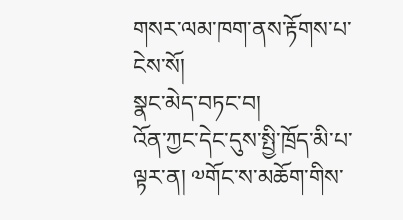གསར་ལམ་ཁག་ནས་རྟོགས་པ་ངེས་སོ།
སྣང་མེད་བཏང་བ།
འོན་ཀྱང་དེང་དུས་སྤྱི་ཁྲོད་མི་པ་ལྟར་ན། ༧གོང་ས་མཆོག་གིས་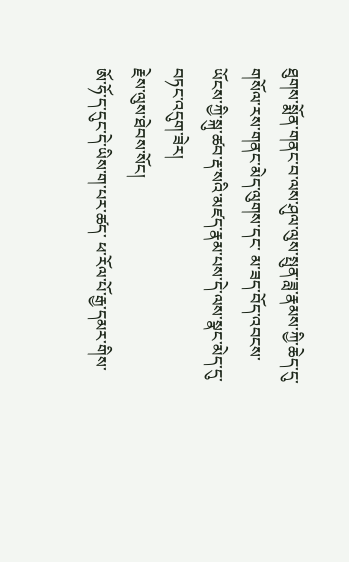ཐུགས་སྨོན་གནང་བ་ལས་ཤུལ་ལུས་སྤུན་ཟླ་རྣམས་ཀྱི་ཆེད་དུ་གསོལ་རས་གནང་མེད་ལུགས་དང་ མ་ཟད་བོད་འབངས་ཡོངས་ཀྱི་སྐུ་ཆ༹བ་རྡ་སའི་མཇ༹ད་རྣམ་པས་དེ་ལས་སྣང་མེད་དུ་བཏང་འདུག་ཟེར།
རྗེས་ལུས་ཐེབས་སོང།
ཨོ་ཧོ་ད་དུང་དེ་ཡིས་ག་པར་ཆ༹ད་ ཕ་རོལ་པོ་རྒྱ་དམར་གིས་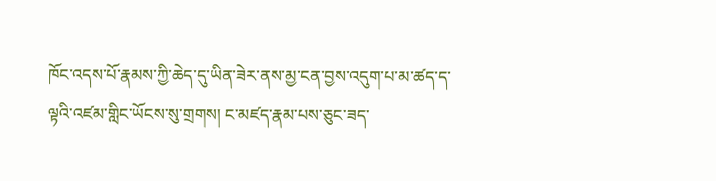ཁོང་འདས་པོ་རྣམས་ཀྱི་ཆེད་དུ་ཡིན་ཟེར་ནས་མྱ་ངན་བྱས་འདུག་པ་མ་ཆ༹ད་ད་ལྟའི་འཇ༹མ་གླིང་ཡོངས་སུ་གྲགས། ང་མཇ༹ད་རྣམ་པས་ཅུང་ཟད་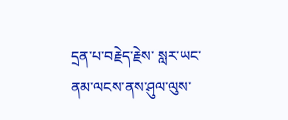དྲན་པ་བརྗེད་རྗེས་ སླར་ཡང་ནམ་ལངས་ནས་ཤུལ་ལུས་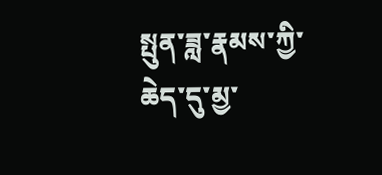སྤུན་ཟླ་རྣམས་ཀྱི་ཆེད་དུ་མྱ་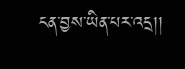ངན་བྱས་ཡིན་པར་འདྲ།།